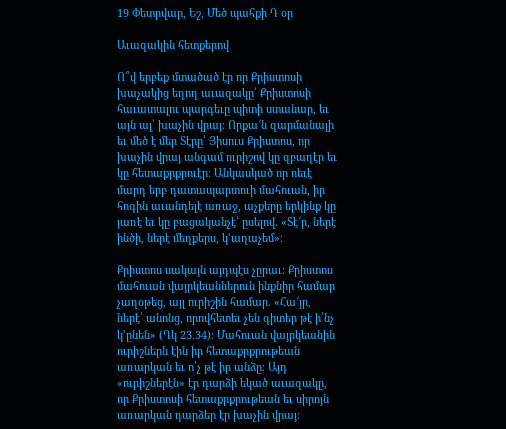19 Փետրվար, Եշ, Մեծ պահքի Դ օր

Աւազակին հետքերով

Ո՞վ երբեք մտածած էր որ Քրիստոսի խաչակից եղող աւազակը՝ Քրիստոսի հաւատալու պարգեւը պիտի ստանար, եւ այն ալ՝ խաչին վրայ։ Որքա՜ն զարմանալի եւ մեծ է մեր Տէրը՝ Յիսուս Քրիստոս, որ խաչին վրայ անգամ ուրիշով կը զբաղէր եւ կը հետաքրքրուէր։ Անկասկած որ ոեւէ մարդ երբ դատապարտուի մահուան, իր հոգին աւանդելէ առաջ, աչքերը երկինք կը յառէ եւ կը բացականչէ՝ ըսելով. «Տէ՜ր, ներէ ինծի, ներէ մեղքերս, կ՚աղաչեմ»։

Քրիստոս սակայն այդպէս չըրաւ։ Քրիստոս մահուան վայրկեաններուն ինքնիր համար չաղօթեց, այլ ուրիշին համար. «Հա՜յր, ներէ՛ անոնց, որովհետեւ չեն գիտեր թէ ի՛նչ կ՚ընեն» (Ղկ 23.34)։ Մահուան վայրկեանին ուրիշներն էին իր հետաքրքրութեան առարկան եւ ո՛չ թէ իր անձը։ Այդ «ուրիշներէն» էր դարձի եկած աւազակը, որ Քրիստոսի հետաքրքրութեան եւ սիրոյն առարկան դարձեր էր խաչին վրայ։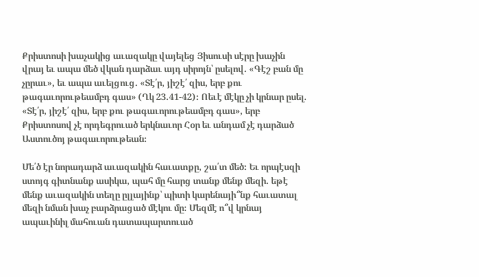Քրիստոսի խաչակից աւազակը վայելեց Յիսուսի սէրը խաչին վրայ եւ ապա մեծ վկան դարձաւ այդ սիրոյն՝ ըսելով. «Գէշ բան մը չըրաւ», եւ ապա աւելցուց. «Տէ՛ր, յիշէ՛ զիս, երբ քու թագաւորութեամբդ գաս» (Ղկ 23.41-42)։ Ոեւէ մէկը չի կրնար ըսել. «Տէ՛ր, յիշէ՛ զիս, երբ քու թագաւորութեամբդ գաս», երբ Քրիստոսով չէ որդեգրուած երկնաւոր Հօր եւ անդամ չէ դարձած Աստուծոյ թագաւորութեան։

Մե՛ծ էր նորադարձ աւազակին հաւատքը, շա՛տ մեծ։ Եւ որպէսզի ստոյգ գիտնանք ասիկա, պահ մը հարց տանք մենք մեզի. եթէ մենք աւազակին տեղը ըլլայինք՝ պիտի կարենայի՞նք հաւատալ մեզի նման խաչ բարձրացած մէկու մը։ Մեզմէ ո՞վ կրնայ ապաւինիլ մահուան դատապարտուած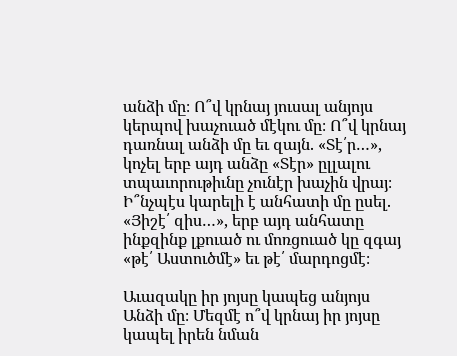անձի մը։ Ո՞վ կրնայ յուսալ անյոյս կերպով խաչուած մէկու մը։ Ո՞վ կրնայ դառնալ անձի մը եւ զայն. «Տէ՛ր…», կոչել երբ այդ անձը «Տէր» ըլլալու տպաւորութիւնը չունէր խաչին վրայ։ Ի՞նչպէս կարելի է անհատի մը ըսել. «Յիշէ՛ զիս…», երբ այդ անհատը ինքզինք լքուած ու մոռցուած կը զգայ «թէ՛ Աստուծմէ» եւ թէ՛ մարդոցմէ։

Աւազակը իր յոյսը կապեց անյոյս Անձի մը։ Մեզմէ ո՞վ կրնայ իր յոյսը կապել իրեն նման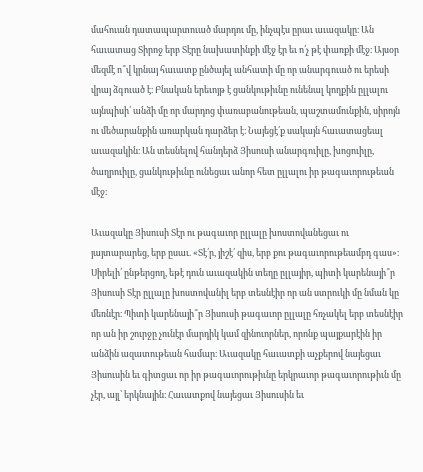մահուան դատապարտուած մարդու մը, ինչպէս ըրաւ աւազակը։ Ան հաւատաց Տիրոջ երբ Տէրը նախատինքի մէջ էր եւ ո՛չ թէ փառքի մէջ։ Այսօր մեզմէ ո՞վ կրնայ հաւատք ընծայել անհատի մը որ անարգուած ու երեսի վրայ ձգուած է։ Բնական երեւոյթ է ցանկութիւնը ունենալ կողքին ըլլալու այնպիսի՛ անձի մը որ մարդոց փառաբանութեան, պաշտամունքին, սիրոյն ու մեծարանքին առարկան դարձեր է։ Նայեցէ՛ք սակայն հաւատացեալ աւազակին։ Ան տեսնելով հանդերձ Յիսուսի անարգուիլը, խոցուիլը, ծաղրուիլը, ցանկութիւնը ունեցաւ անոր հետ ըլլալու իր թագաւորութեան մէջ։

Աւազակը Յիսուսի Տէր ու թագաւոր ըլլալը խոստովանեցաւ ու յայտարարեց, երբ ըսաւ. «Տէ՛ր, յիշէ՛ զիս, երբ քու թագաւորութեամբդ գաս»։ Սիրելի՛ ընթերցող, եթէ դուն աւազակին տեղը ըլլայիր, պիտի կարենայի՞ր Յիսուսի Տէր ըլլալը խոստովանիլ երբ տեսնէիր որ ան ստրուկի մը նման կը մեռնէր։ Պիտի կարենայի՞ր Յիսուսի թագաւոր ըլլալը հռչակել երբ տեսնէիր որ ան իր շուրջը չունէր մարդիկ կամ զինուորներ, որոնք պայքարէին իր անձին ազատութեան համար։ Աւազակը հաւատքի աչքերով նայեցաւ Յիսուսին եւ գիտցաւ որ իր թագաւորութիւնը երկրաւոր թագաւորութիւն մը չէր, այլ՝ երկնային։ Հաւատքով նայեցաւ Յիսուսին եւ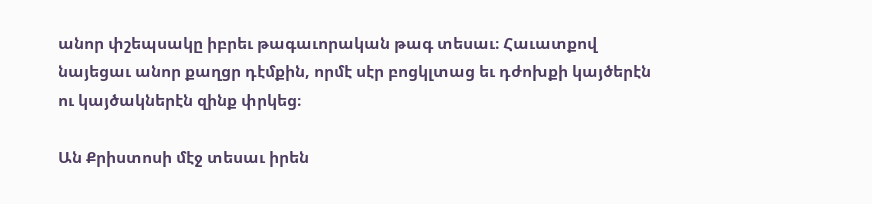անոր փշեպսակը իբրեւ թագաւորական թագ տեսաւ։ Հաւատքով նայեցաւ անոր քաղցր դէմքին, որմէ սէր բոցկլտաց եւ դժոխքի կայծերէն ու կայծակներէն զինք փրկեց։

Ան Քրիստոսի մէջ տեսաւ իրեն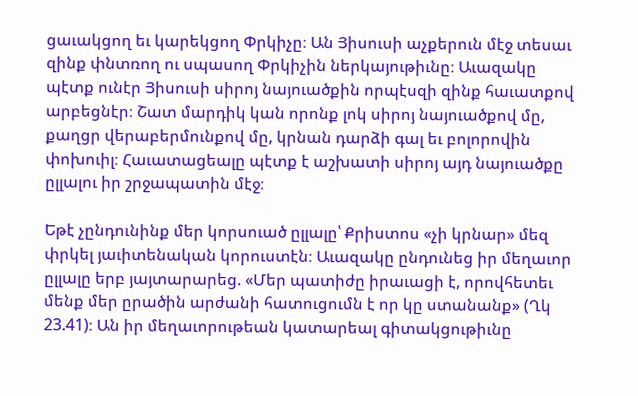ցաւակցող եւ կարեկցող Փրկիչը։ Ան Յիսուսի աչքերուն մէջ տեսաւ զինք փնտռող ու սպասող Փրկիչին ներկայութիւնը։ Աւազակը պէտք ունէր Յիսուսի սիրոյ նայուածքին որպէսզի զինք հաւատքով արբեցնէր։ Շատ մարդիկ կան որոնք լոկ սիրոյ նայուածքով մը, քաղցր վերաբերմունքով մը, կրնան դարձի գալ եւ բոլորովին փոխուիլ։ Հաւատացեալը պէտք է աշխատի սիրոյ այդ նայուածքը ըլլալու իր շրջապատին մէջ։

Եթէ չընդունինք մեր կորսուած ըլլալը՝ Քրիստոս «չի կրնար» մեզ փրկել յաւիտենական կորուստէն։ Աւազակը ընդունեց իր մեղաւոր ըլլալը երբ յայտարարեց. «Մեր պատիժը իրաւացի է, որովհետեւ մենք մեր ըրածին արժանի հատուցումն է որ կը ստանանք» (Ղկ 23.41)։ Ան իր մեղաւորութեան կատարեալ գիտակցութիւնը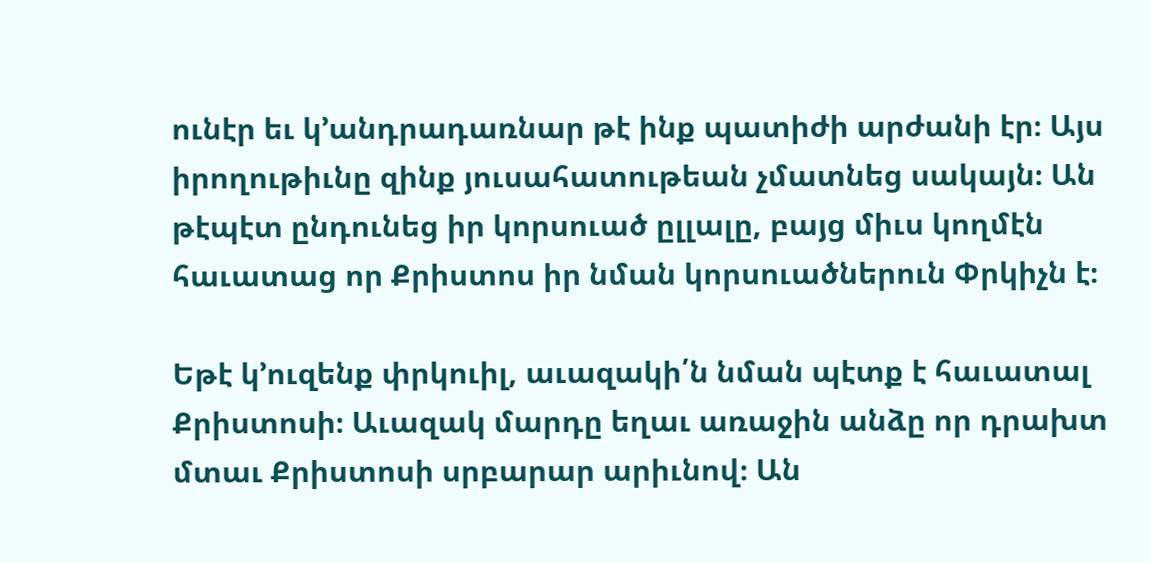ունէր եւ կ՚անդրադառնար թէ ինք պատիժի արժանի էր։ Այս իրողութիւնը զինք յուսահատութեան չմատնեց սակայն։ Ան թէպէտ ընդունեց իր կորսուած ըլլալը, բայց միւս կողմէն հաւատաց որ Քրիստոս իր նման կորսուածներուն Փրկիչն է։

Եթէ կ՚ուզենք փրկուիլ, աւազակի՛ն նման պէտք է հաւատալ Քրիստոսի։ Աւազակ մարդը եղաւ առաջին անձը որ դրախտ մտաւ Քրիստոսի սրբարար արիւնով։ Ան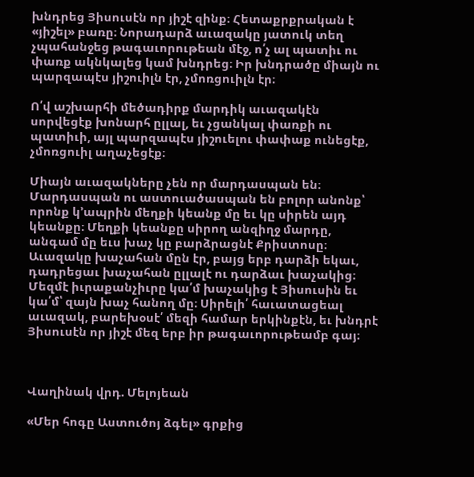խնդրեց Յիսուսէն որ յիշէ զինք։ Հետաքրքրական է «յիշել» բառը։ Նորադարձ աւազակը յատուկ տեղ չպահանջեց թագաւորութեան մէջ, ո՛չ ալ պատիւ ու փառք ակնկալեց կամ խնդրեց։ Իր խնդրածը միայն ու պարզապէս յիշուիլն էր, չմոռցուիլն էր։

Ո՛վ աշխարհի մեծադիրք մարդիկ աւազակէն սորվեցէք խոնարհ ըլլալ, եւ չցանկալ փառքի ու պատիւի, այլ պարզապէս յիշուելու փափաք ունեցէք, չմոռցուիլ աղաչեցէք։

Միայն աւազակները չեն որ մարդասպան են։ Մարդասպան ու աստուածասպան են բոլոր անոնք՝ որոնք կ՚ապրին մեղքի կեանք մը եւ կը սիրեն այդ կեանքը։ Մեղքի կեանքը սիրող անզիղջ մարդը, անգամ մը եւս խաչ կը բարձրացնէ Քրիստոսը։ Աւազակը խաչահան մըն էր, բայց երբ դարձի եկաւ, դադրեցաւ խաչահան ըլլալէ ու դարձաւ խաչակից։ Մեզմէ իւրաքանչիւրը կա՛մ խաչակից է Յիսուսին եւ կա՛մ՝ զայն խաչ հանող մը։ Սիրելի՛ հաւատացեալ աւազակ, բարեխօսէ՛ մեզի համար երկինքէն, եւ խնդրէ Յիսուսէն որ յիշէ մեզ երբ իր թագաւորութեամբ գայ։



Վաղինակ վրդ. Մելոյեան

«Մեր հոգը Աստուծոյ ձգել» գրքից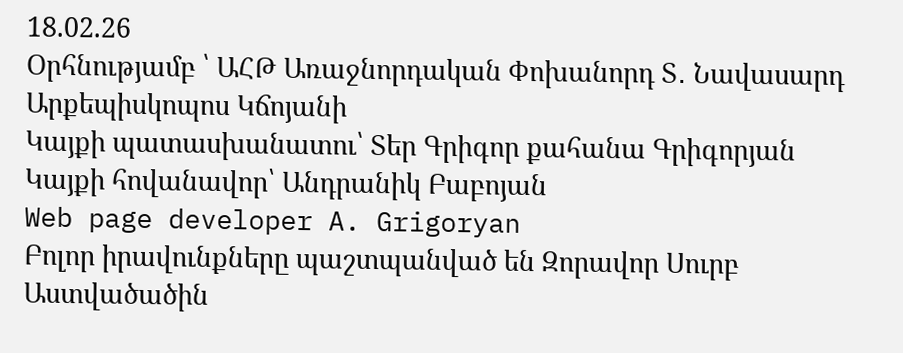18.02.26
Օրհնությամբ ՝ ԱՀԹ Առաջնորդական Փոխանորդ Տ․ Նավասարդ Արքեպիսկոպոս Կճոյանի
Կայքի պատասխանատու՝ Տեր Գրիգոր քահանա Գրիգորյան
Կայքի հովանավոր՝ Անդրանիկ Բաբոյան
Web page developer A. Grigoryan
Բոլոր իրավունքները պաշտպանված են Զորավոր Սուրբ Աստվածածին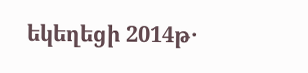եկեղեցի 2014թ․